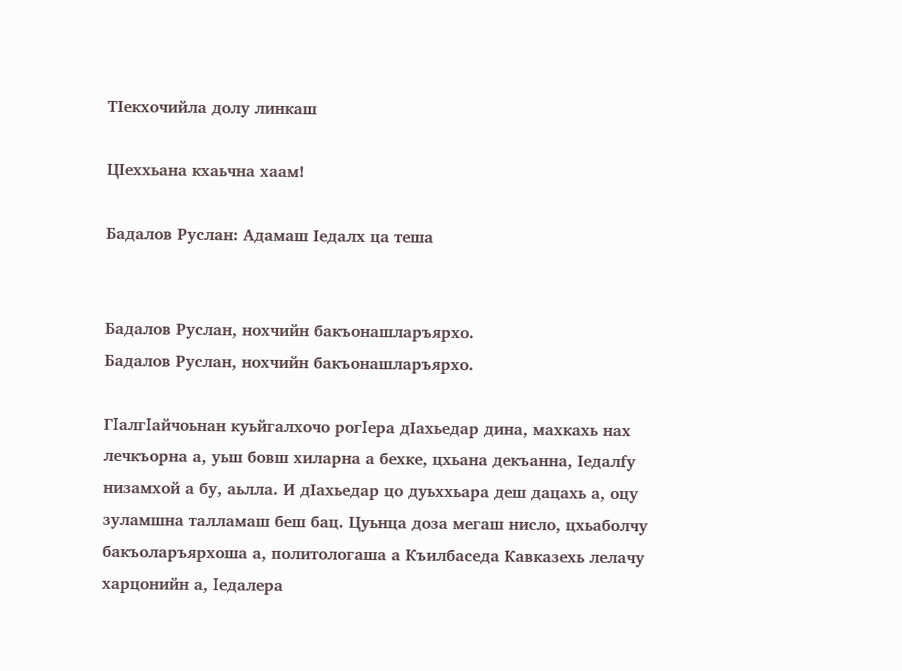ТIекхочийла долу линкаш

ЦIеххьана кхаьчна хаам!

Бадалов Руслан: Адамаш Iедалх ца теша


Бадалов Руслан, нохчийн бакъонашларъярхо.
Бадалов Руслан, нохчийн бакъонашларъярхо.

ГΙалгΙайчоьнан куьйгалхочо рогΙера дIахьедар дина, махкахь нах лечкъорна а, уьш бовш хиларна а бехке, цхьана декъанна, Iедалfy низамхой а бу, аьлла. И дIахьедар цо дуьххьара деш дацахь а, оцу зуламшна талламаш беш бац. Цуьнца доза мегаш нисло, цхьаболчу бакъоларъярхоша а, политологаша а Къилбаседа Кавказехь лелачу харцонийн а, Ιедалера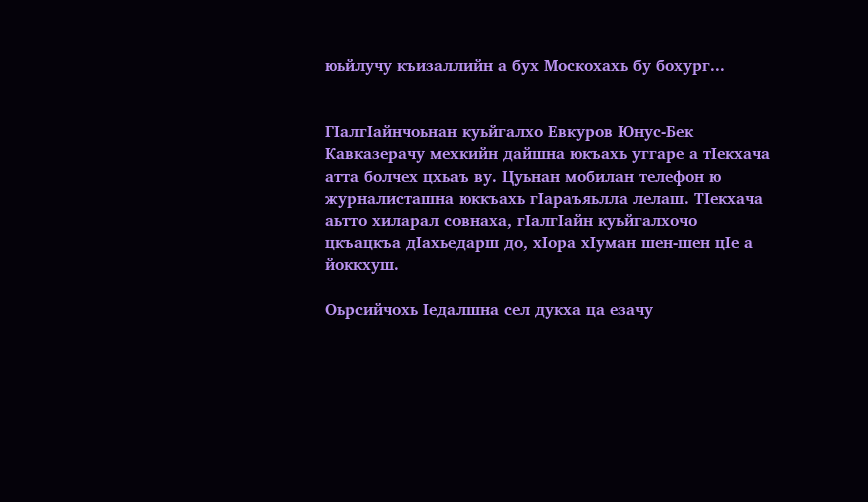юьйлучу къизаллийн а бух Москохахь бу бохург...


ГIалгIайнчоьнан куьйгалхо Евкуров Юнус-Бек Кавказерачу мехкийн дайшна юкъахь уггаре а тIекхача атта болчех цхьаъ ву. Цуьнан мобилан телефон ю журналисташна юккъахь гIараъяьлла лелаш. ТIекхача аьтто хиларал совнаха, гIалгIайн куьйгалхочо цкъацкъа дIахьедарш до, хIора хIуман шен-шен цIе а йоккхуш.

Оьрсийчохь Iедалшна сел дукха ца езачу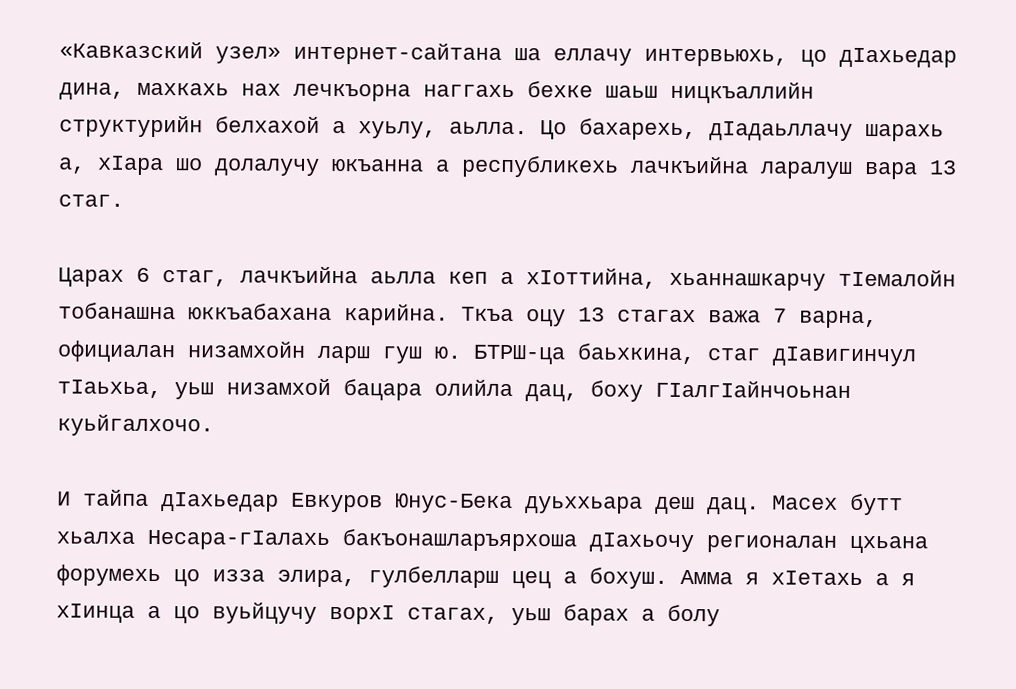«Кавказский узел» интернет-сайтана ша еллачу интервьюхь, цо дIахьедар дина, махкахь нах лечкъорна наггахь бехке шаьш ницкъаллийн структурийн белхахой а хуьлу, аьлла. Цо бахарехь, дIадаьллачу шарахь а, хIара шо долалучу юкъанна а республикехь лачкъийна ларалуш вара 13 стаг.

Царах 6 стаг, лачкъийна аьлла кеп а хIоттийна, хьаннашкарчу тIемалойн тобанашна юккъабахана карийна. Ткъа оцу 13 стагах важа 7 варна, официалан низамхойн ларш гуш ю. БТРШ-ца баьхкина, стаг дIавигинчул тIаьхьа, уьш низамхой бацара олийла дац, боху ГIалгIайнчоьнан куьйгалхочо.

И тайпа дIахьедар Евкуров Юнус-Бека дуьххьара деш дац. Масех бутт хьалха Несара-гIалахь бакъонашларъярхоша дIахьочу регионалан цхьана форумехь цо изза элира, гулбелларш цец а бохуш. Амма я хIетахь а я хIинца а цо вуьйцучу ворхI стагах, уьш барах а болу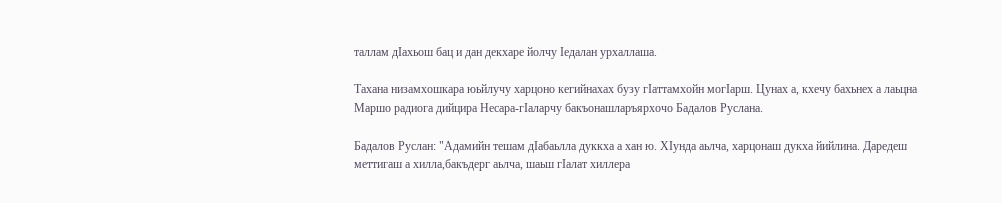таллам дIахьош бац и дан декхаре йолчу Iедалан урхаллаша.

Тахана низамхошкара юьйлучу харцоно кегийнахах бузу гIаттамхойн могIарш. Цунах а, кхечу бахьнех а лаьцна Маршо радиога дийцира Несара-гIаларчу бакъонашларъярхочо Бадалов Руслана.

Бадалов Руслан: "Адамийн тешам дIабаьлла дуккха а хан ю. ХIунда аьлча, харцонаш дукха йийлина. Даредеш меттигаш а хилла,бакъдерг аьлча, шаьш гIалат хиллера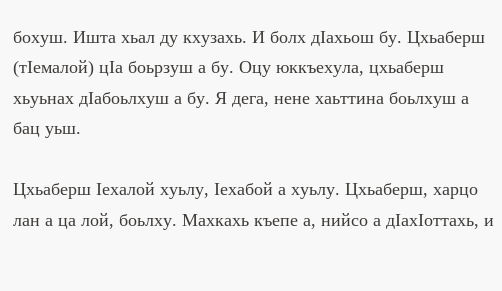бохуш. Ишта хьал ду кхузахь. И болх дIахьош бу. Цхьаберш (тIемалой) цIа боьрзуш а бу. Оцу юккъехула, цхьаберш хьуьнах дIабоьлхуш а бу. Я дега, нене хаьттина боьлхуш а бац уьш.

Цхьаберш Iехалой хуьлу, Iехабой а хуьлу. Цхьаберш, харцо лан а ца лой, боьлху. Махкахь къепе а, нийсо а дIахIоттахь, и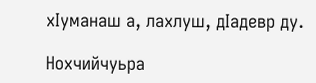хIуманаш а, лахлуш, дIадевр ду.

Нохчийчуьра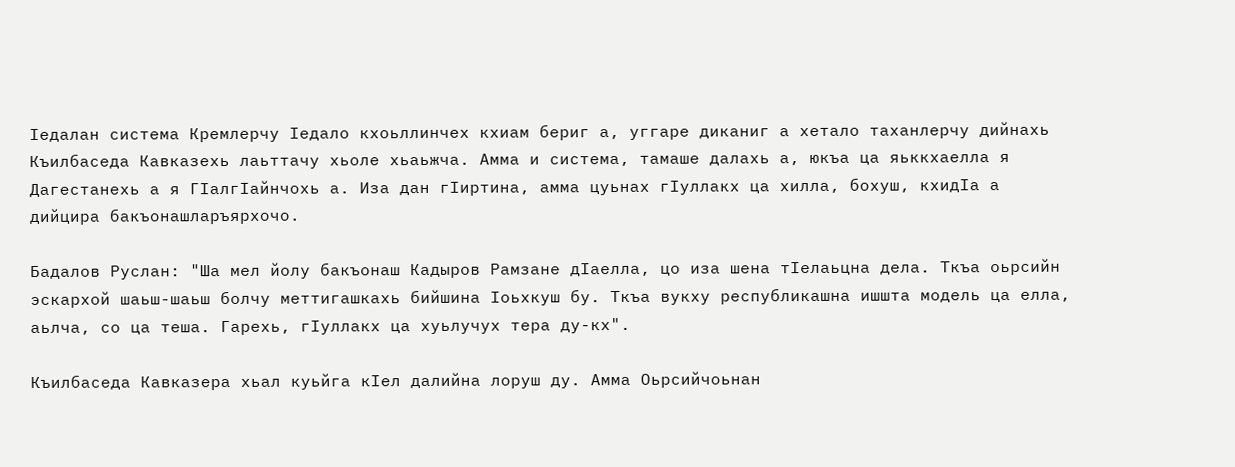Iедалан система Кремлерчу Iедало кхоьллинчех кхиам бериг а, уггаре диканиг а хетало таханлерчу дийнахь Къилбаседа Кавказехь лаьттачу хьоле хьаьжча. Амма и система, тамаше далахь а, юкъа ца яьккхаелла я Дагестанехь а я ГIалгIайнчохь а. Иза дан гIиртина, амма цуьнах гIуллакх ца хилла, бохуш, кхидIа а дийцира бакъонашларъярхочо.

Бадалов Руслан: "Ша мел йолу бакъонаш Кадыров Рамзане дIаелла, цо иза шена тIелаьцна дела. Ткъа оьрсийн эскархой шаьш-шаьш болчу меттигашкахь бийшина Iоьхкуш бу. Ткъа вукху республикашна ишшта модель ца елла, аьлча, со ца теша. Гарехь, гIуллакх ца хуьлучух тера ду-кх".

Къилбаседа Кавказера хьал куьйга кIел далийна лоруш ду. Амма Оьрсийчоьнан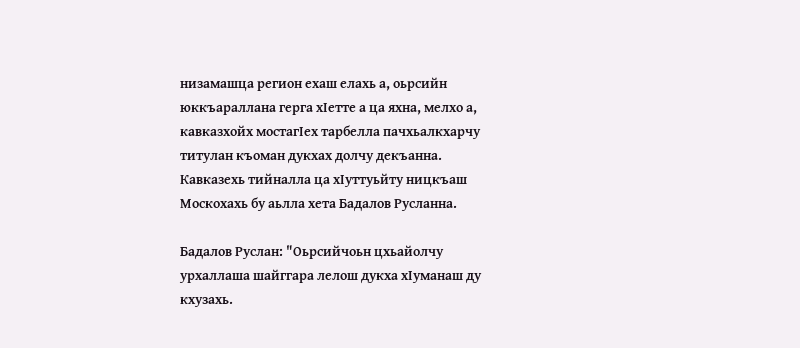низамашца регион ехаш елахь а, оьрсийн юккъараллана герга хIетте а ца яхна, мелхо а, кавказхойх мостагIех тарбелла пачхьалкхарчу титулан къоман дукхах долчу декъанна. Кавказехь тийналла ца хIуттуьйту ницкъаш Москохахь бу аьлла хета Бадалов Русланна.

Бадалов Руслан: "Оьрсийчоьн цхьайолчу урхаллаша шайггара лелош дукха хIуманаш ду кхузахь.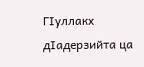ГIуллакх дIадерзийта ца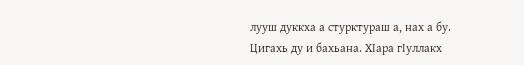лууш дуккха а стурктураш а, нах а бу. Цигахь ду и бахьана. ХIара гIуллакх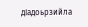дIадоьрзийла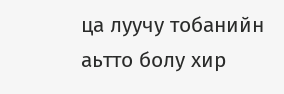ца луучу тобанийн аьтто болу хир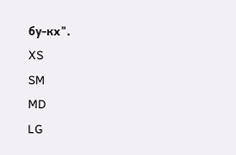бу-кх".
XS
SM
MD
LG